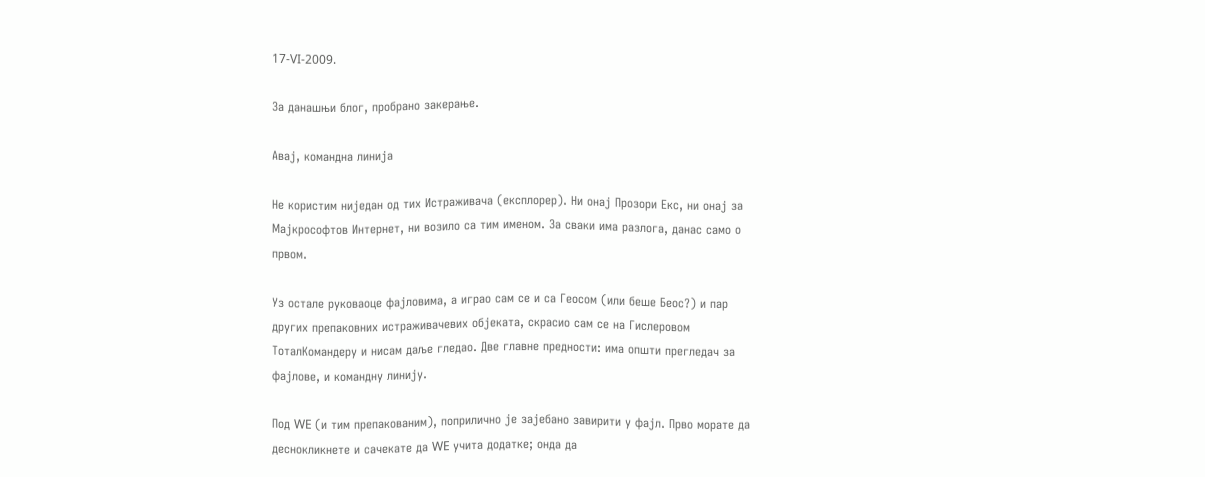17-VI-2009.

За данашњи блог, пробрано закерање.

Авај, командна линија

Не користим ниједан од тих Истраживача (експлорер). Ни онај Прозори Екс, ни онај за Мајкрософтов Интернет, ни возило са тим именом. За сваки има разлога, данас само о првом.

Уз остале руковаоце фајловима, а играо сам се и са Геосом (или беше Беос?) и пар других препаковних истраживачевих објеката, скрасио сам се на Гислеровом ТоталКомандеру и нисам даље гледао. Две главне предности: има општи прегледач за фајлове, и командну линију.

Под WE (и тим препакованим), поприлично је зајебано завирити у фајл. Прво морате да деснокликнете и сачекате да WE учита додатке; онда да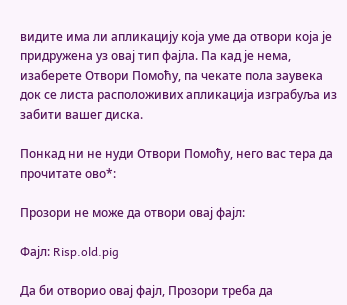видите има ли апликацију која уме да отвори која је придружена уз овај тип фајла. Па кад је нема, изаберете Отвори Помоћу, па чекате пола заувека док се листа расположивих апликација изграбуља из забити вашег диска.

Понкад ни не нуди Отвори Помоћу, него вас тера да прочитате ово*:

Прозори не може да отвори овај фајл:

Фајл: Risp.old.pig

Да би отворио овај фајл, Прозори треба да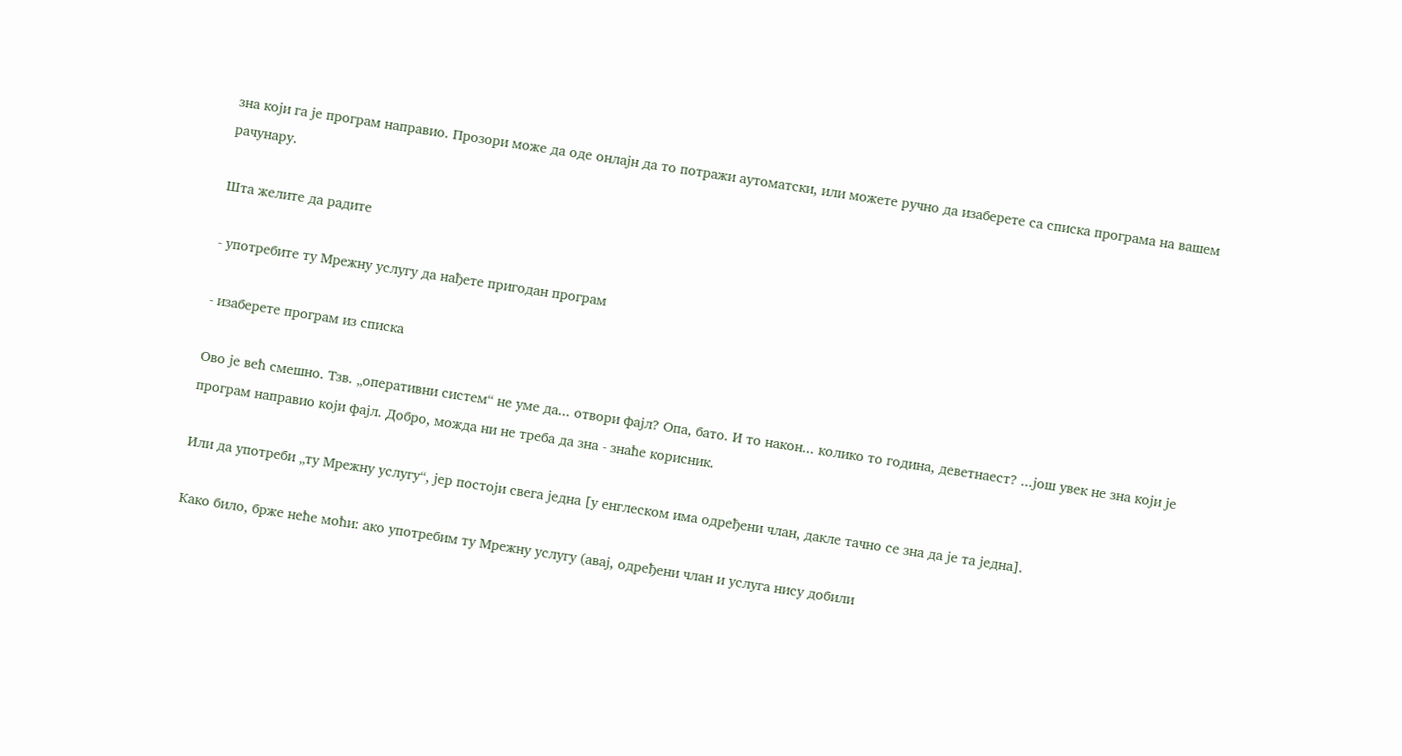зна који га је програм направио. Прозори може да оде онлајн да то потражи аутоматски, или можете ручно да изаберете са списка програма на вашем рачунару.

Шта желите да радите

- употребите ту Мрежну услугу да нађете пригодан програм

- изаберете програм из списка

Ово је већ смешно. Тзв. „оперативни систем“ не уме да... отвори фајл? Опа, бато. И то након... колико то година, деветнаест? ...још увек не зна који је програм направио који фајл. Добро, можда ни не треба да зна - знаће корисник.

Или да употреби „ту Мрежну услугу“, јер постоји свега једна [у енглеском има одређени члан, дакле тачно се зна да је та једна].

Како било, брже неће моћи: ако употребим ту Мрежну услугу (авај, одређени члан и услуга нису добили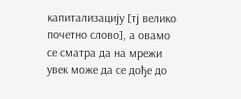капитализацију [тј велико почетно слово], а овамо се сматра да на мрежи увек може да се дође до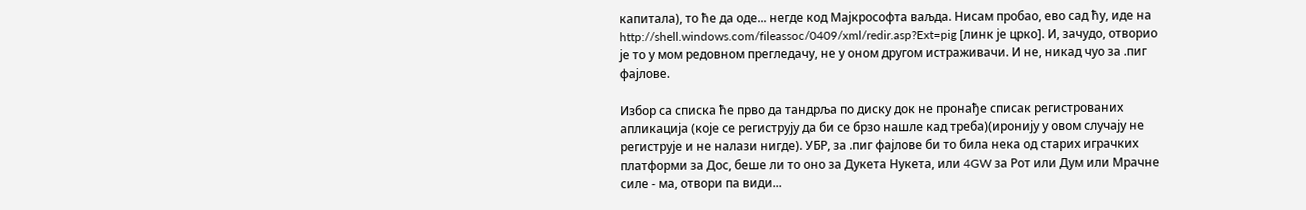капитала), то ће да оде... негде код Мајкрософта ваљда. Нисам пробао, ево сад ћу, иде на http://shell.windows.com/fileassoc/0409/xml/redir.asp?Ext=pig [линк је црко]. И, зачудо, отворио је то у мом редовном прегледачу, не у оном другом истраживачи. И не, никад чуо за .пиг фајлове.

Избор са списка ће прво да тандрља по диску док не пронађе списак регистрованих апликација (које се региструју да би се брзо нашле кад треба)(иронију у овом случају не региструје и не налази нигде). УБР, за .пиг фајлове би то била нека од старих играчких платформи за Дос, беше ли то оно за Дукета Нукета, или 4GW за Рот или Дум или Мрачне силе - ма, отвори па види...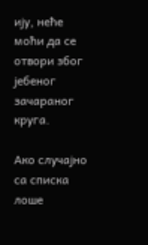ију, неће моћи да се отвори због јебеног зачараног круга.

Ако случајно са списка лоше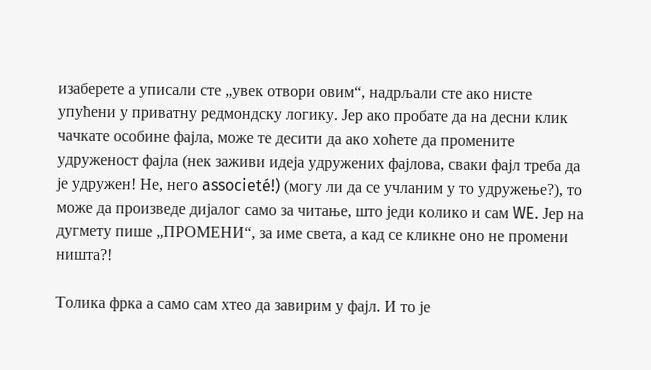изаберете а уписали сте „увек отвори овим“, надрљали сте ако нисте упућени у приватну редмондску логику. Јер ако пробате да на десни клик чачкате особине фајла, може те десити да ако хоћете да промените удруженост фајла (нек заживи идеја удружених фајлова, сваки фајл треба да је удружен! Не, него associeté!) (могу ли да се учланим у то удружење?), то може да произведе дијалог само за читање, што једи колико и сам WE. Јер на дугмету пише „ПРОМЕНИ“, за име света, а кад се кликне оно не промени ништа?!

Толика фрка а само сам хтео да завирим у фајл. И то је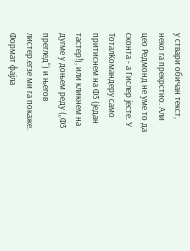у ствари обичан текст, неко га прекрстио. Али цео Редмонд не уме то да сконта - а Гислер јесте. У ТоталКомандеру само притиснем на Ф3 (један тастер!), или кликнем на дугме у доњем реду („Ф3 преглед“) и његов листер.егзе ми га покаже. Формат фајла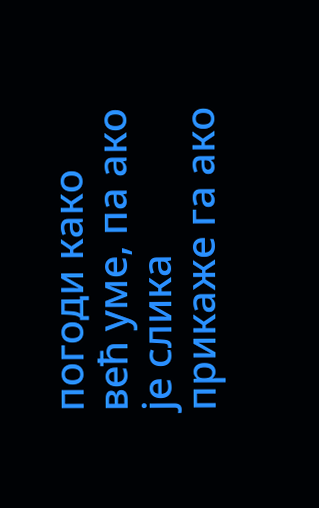погоди како већ уме, па ако је слика прикаже га ако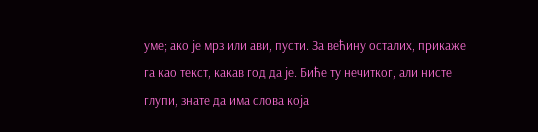уме; ако је мрз или ави, пусти. За већину осталих, прикаже га као текст, какав год да је. Биће ту нечитког, али нисте глупи, знате да има слова која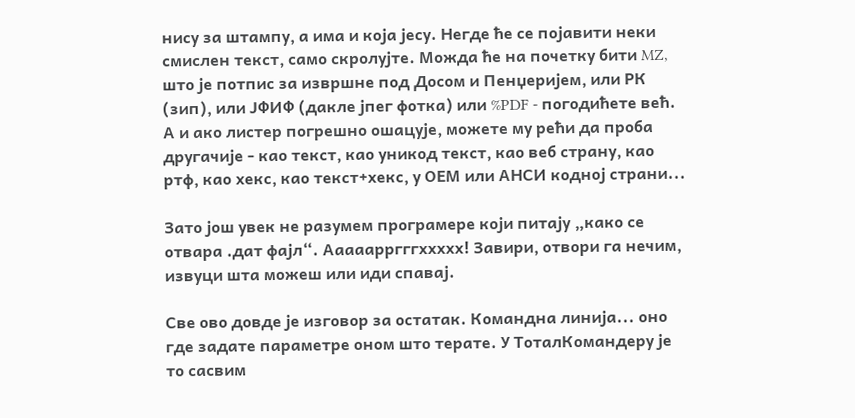нису за штампу, а има и која јесу. Негде ће се појавити неки смислен текст, само скролујте. Можда ће на почетку бити MZ, што је потпис за извршне под Досом и Пенџеријем, или РК (зип), или ЈФИФ (дакле јпег фотка) или %PDF - погодићете већ. А и ако листер погрешно ошацује, можете му рећи да проба другачије - као текст, као уникод текст, као веб страну, као ртф, као хекс, као текст+хекс, у ОЕМ или АНСИ кодној страни...

Зато још увек не разумем програмере који питају „како се отвара .дат фајл“. Ааааарргггххххх! Завири, отвори га нечим, извуци шта можеш или иди спавај.

Све ово довде је изговор за остатак. Командна линија... оно где задате параметре оном што терате. У ТоталКомандеру је то сасвим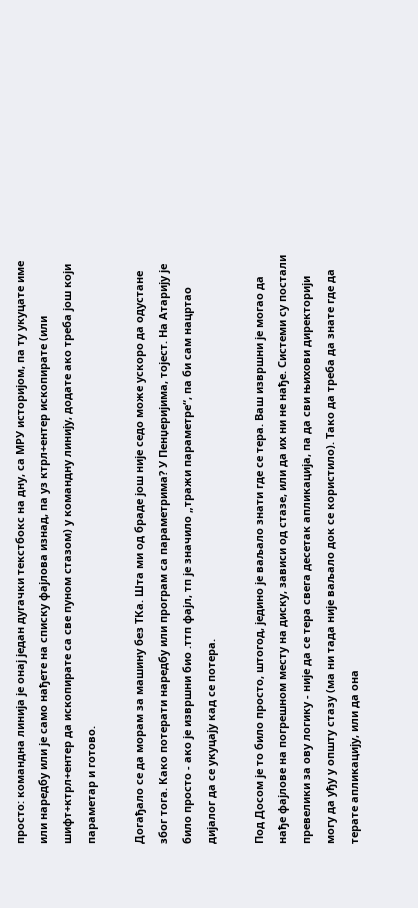просто: командна линија је онај један дугачки текстбокс на дну, са МРУ историјом, па ту укуцате име или наредбу или је само нађете на списку фајлова изнад, па уз ктрл+ентер ископирате (или шифт+ктрл+ентер да ископирате са све пуном стазом) у командну линију, додате ако треба још који параметар и готово.

Догађало се да морам за машину без ТКа. Шта ми од браде још није седо може ускоро да одустане због тога. Како потерати наредбу или програм са параметрима? У Пенџеријима, тојест. На Атарију је било просто - ако је извршни био .ттп фајл, тп је значило „тражи параметре“, па би сам нацртао дијалог да се укуцају кад се потера.

Под Досом је то било просто, штогод, једино је ваљало знати где се тера. Ваш извршни је могао да нађе фајлове на погрешном месту на диску, зависи од стазе, или да их ни не нађе. Системи су постали превелики за ову логику - није да се тера свега десетак апликација, па да сви њихови директорији могу да уђу у општу стазу (ма ни тада није ваљало док се користило). Тако да треба да знате где да терате апликацију, или да она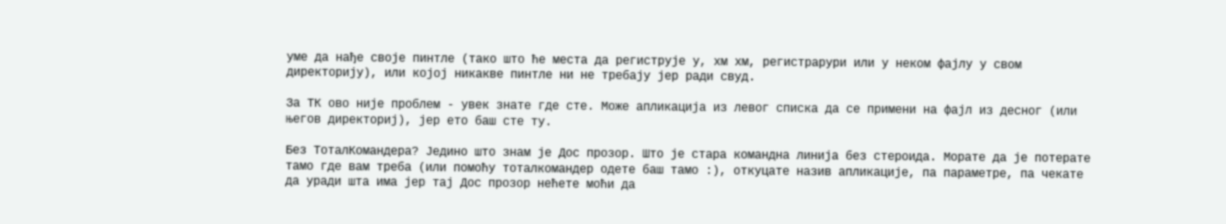уме да нађе своје пинтле (тако што ће места да региструје у, хм хм, регистрарури или у неком фајлу у свом директорију), или којој никакве пинтле ни не требају јер ради свуд.

За ТК ово није проблем - увек знате где сте. Може апликација из левог списка да се примени на фајл из десног (или његов директориј), јер ето баш сте ту.

Без ТоталКомандера? Једино што знам је Дос прозор. Што је стара командна линија без стероида. Морате да је потерате тамо где вам треба (или помоћу тоталкомандер одете баш тамо :), откуцате назив апликације, па параметре, па чекате да уради шта има јер тај Дос прозор нећете моћи да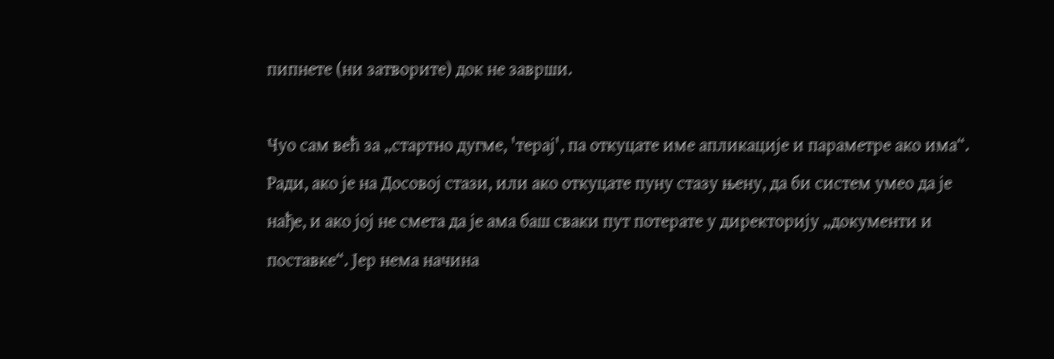пипнете (ни затворите) док не заврши.

Чуо сам већ за „стартно дугме, 'терај', па откуцате име апликације и параметре ако има“. Ради, ако је на Досовој стази, или ако откуцате пуну стазу њену, да би систем умео да је нађе, и ако јој не смета да је ама баш сваки пут потерате у директорију „документи и поставке“. Јер нема начина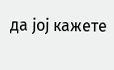да јој кажете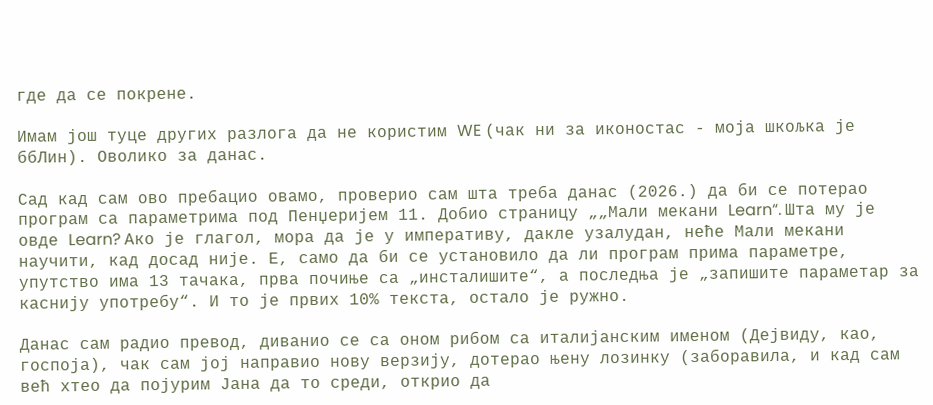где да се покрене.

Имам још туце других разлога да не користим WE (чак ни за иконостас - моја шкољка је ббЛин). Оволико за данас.

Сад кад сам ово пребацио овамо, проверио сам шта треба данас (2026.) да би се потерао програм са параметрима под Пенџеријем 11. Добио страницу „„Мали мекани Learn“. Шта му је овде Learn? Ако је глагол, мора да је у императиву, дакле узалудан, неће Мали мекани научити, кад досад није. Е, само да би се установило да ли програм прима параметре, упутство има 13 тачака, прва почиње са „инсталишите“, а последња је „запишите параметар за каснију употребу“. И то је првих 10% текста, остало је ружно.

Данас сам радио превод, диванио се са оном рибом са италијанским именом (Дејвиду, као, госпоја), чак сам јој направио нову верзију, дотерао њену лозинку (заборавила, и кад сам већ хтео да појурим Јана да то среди, открио да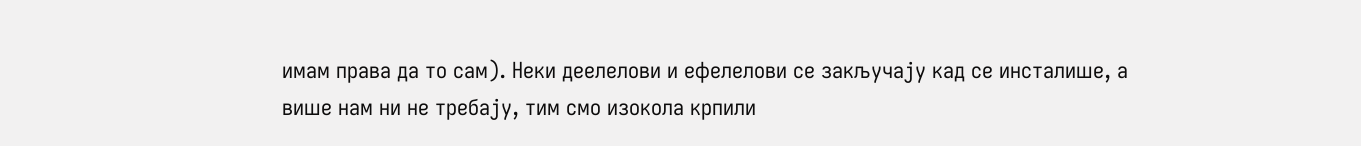имам права да то сам). Неки деелелови и ефелелови се закључају кад се инсталише, а више нам ни не требају, тим смо изокола крпили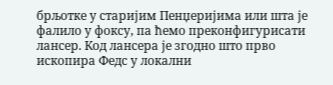брљотке у старијим Пенџеријима или шта је фалило у фоксу, па ћемо преконфигурисати лансер. Код лансера је згодно што прво ископира Федс у локални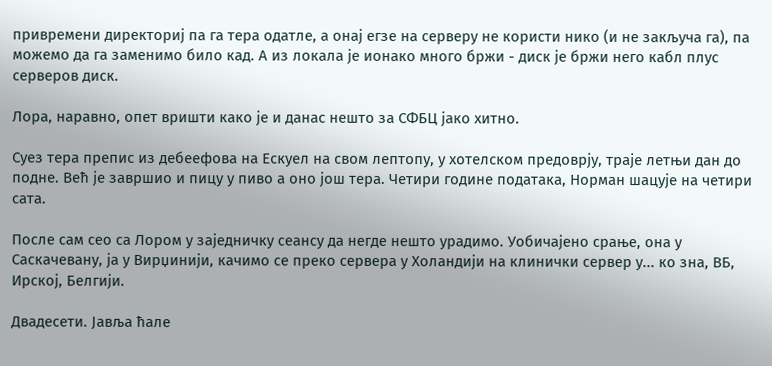привремени директориј па га тера одатле, а онај егзе на серверу не користи нико (и не закључа га), па можемо да га заменимо било кад. А из локала је ионако много бржи - диск је бржи него кабл плус серверов диск.

Лора, наравно, опет вришти како је и данас нешто за СФБЦ јако хитно.

Суез тера препис из дебеефова на Ескуел на свом лептопу, у хотелском предоврју, траје летњи дан до подне. Већ је завршио и пицу у пиво а оно још тера. Четири године података, Норман шацује на четири сата.

После сам сео са Лором у заједничку сеансу да негде нешто урадимо. Уобичајено срање, она у Саскачевану, ја у Вирџинији, качимо се преко сервера у Холандији на клинички сервер у... ко зна, ВБ, Ирској, Белгији.

Двадесети. Јавља ћале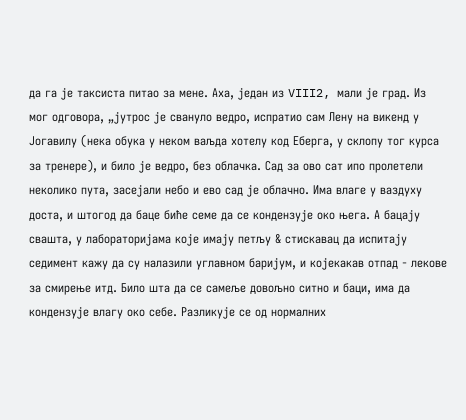да га је таксиста питао за мене. Аха, један из VIII2, мали је град. Из мог одговора, „јутрос је свануло ведро, испратио сам Лену на викенд у Јогавилу (нека обука у неком ваљда хотелу код Еберга, у склопу тог курса за тренере), и било је ведро, без облачка. Сад за ово сат ипо пролетели неколико пута, засејали небо и ево сад је облачно. Има влаге у ваздуху доста, и штогод да баце биће семе да се кондензује око њега. А бацају свашта, у лабораторијама које имају петљу & стискавац да испитају седимент кажу да су налазили углавном баријум, и којекакав отпад - лекове за смирење итд. Било шта да се самеље довољно ситно и баци, има да кондензује влагу око себе. Разликује се од нормалних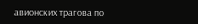авионских трагова по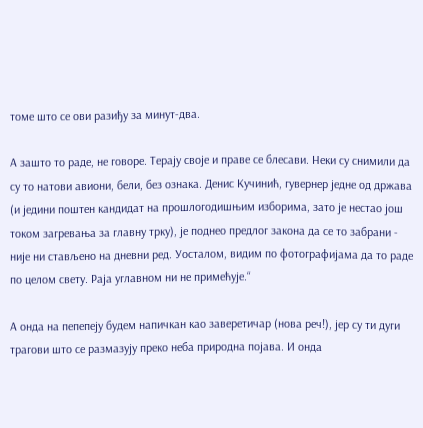томе што се ови разиђу за минут-два.

А зашто то раде, не говоре. Терају своје и праве се блесави. Неки су снимили да су то натови авиони, бели, без ознака. Денис Кучинић, гувернер једне од држава (и једини поштен кандидат на прошлогодишњим изборима, зато је нестао још током загревања за главну трку), је поднео предлог закона да се то забрани - није ни стављено на дневни ред. Уосталом, видим по фотографијама да то раде по целом свету. Раја углавном ни не примећује.“

А онда на пепепеју будем напичкан као заверетичар (нова реч!), јер су ти дуги трагови што се размазују преко неба природна појава. И онда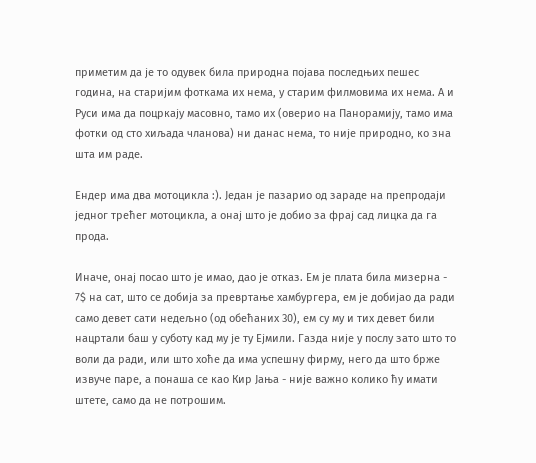приметим да је то одувек била природна појава последњих пешес година, на старијим фоткама их нема, у старим филмовима их нема. А и Руси има да поцркају масовно, тамо их (оверио на Панорамију, тамо има фотки од сто хиљада чланова) ни данас нема, то није природно, ко зна шта им раде.

Ендер има два мотоцикла :). Један је пазарио од зараде на препродаји једног трећег мотоцикла, а онај што је добио за фрај сад лицка да га прода.

Иначе, онај посао што је имао, дао је отказ. Ем је плата била мизерна - 7$ на сат, што се добија за превртање хамбургера, ем је добијао да ради само девет сати недељно (од обећаних 30), ем су му и тих девет били нацртали баш у суботу кад му је ту Ејмили. Газда није у послу зато што то воли да ради, или што хоће да има успешну фирму, него да што брже извуче паре, а понаша се као Кир Јања - није важно колико ћу имати штете, само да не потрошим.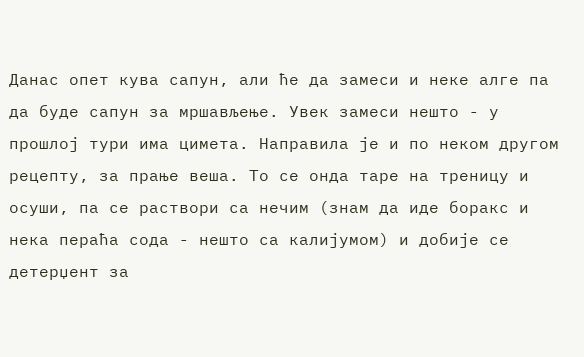Данас опет кува сапун, али ће да замеси и неке алге па да буде сапун за мршављење. Увек замеси нешто - у прошлој тури има цимета. Направила је и по неком другом рецепту, за прање веша. То се онда таре на треницу и осуши, па се раствори са нечим (знам да иде боракс и нека пераћа сода - нешто са калијумом) и добије се детерџент за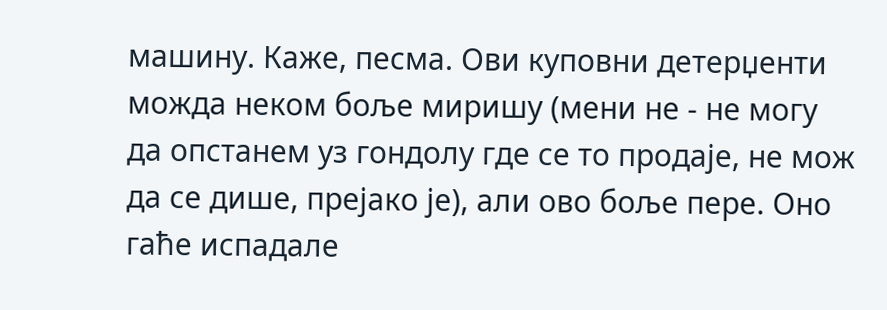машину. Каже, песма. Ови куповни детерџенти можда неком боље миришу (мени не - не могу да опстанем уз гондолу где се то продаје, не мож да се дише, прејако је), али ово боље пере. Оно гаће испадале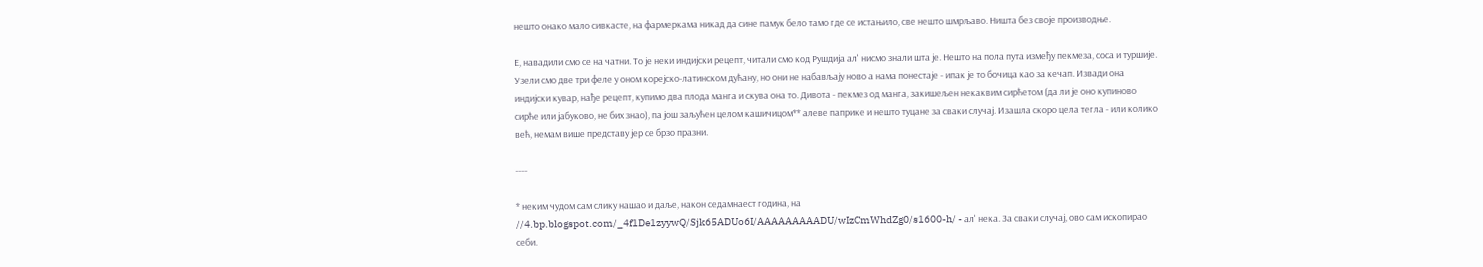нешто онако мало сивкасте, на фармеркама никад да сине памук бело тамо где се истањило, све нешто шмрљаво. Ништа без своје производње.

Е, навадили смо се на чатни. То је неки индијски рецепт, читали смо код Рушдија ал' нисмо знали шта је. Нешто на пола пута између пекмеза, соса и туршије. Узели смо две три феле у оном корејско-латинском дућану, но они не набављају ново а нама понестаје - ипак је то бочица као за кечап. Извади она индијски кувар, нађе рецепт, купимо два плода манга и скува она то. Дивота - пекмез од манга, закишељен некаквим сирћетом (да ли је оно купиново сирће или јабуково, не бих знао), па још заљућен целом кашичицом** алеве паприке и нешто туцане за сваки случај. Изашла скоро цела тегла - или колико већ, немам више представу јер се брзо празни.

----

* неким чудом сам слику нашао и даље, након седамнаест година, на //4.bp.blogspot.com/_4f1De1zyywQ/Sjk65ADUo6I/AAAAAAAAADU/wIzCmWhdZg0/s1600-h/ - ал' нека. За сваки случај, ово сам ископирао себи.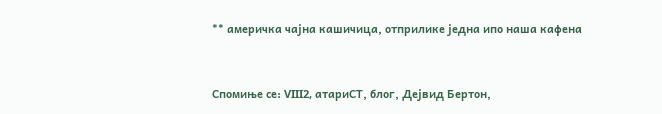** америчка чајна кашичица, отприлике једна ипо наша кафена


Спомиње се: VIII2, атариСТ, блог, Дејвид Бертон,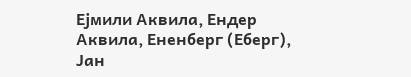Ејмили Аквила, Ендер Аквила, Ененберг (Еберг), Јан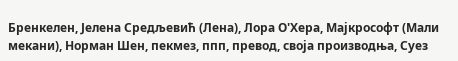Бренкелен, Јелена Средљевић (Лена), Лора О'Хера, Мајкрософт (Мали мекани), Норман Шен, пекмез, ппп, превод, своја производња, Суез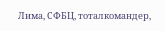Лима, СФБЦ, тоталкомандер,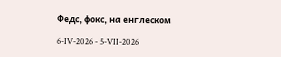Федс, фокс, на енглеском

6-IV-2026 - 5-VII-2026